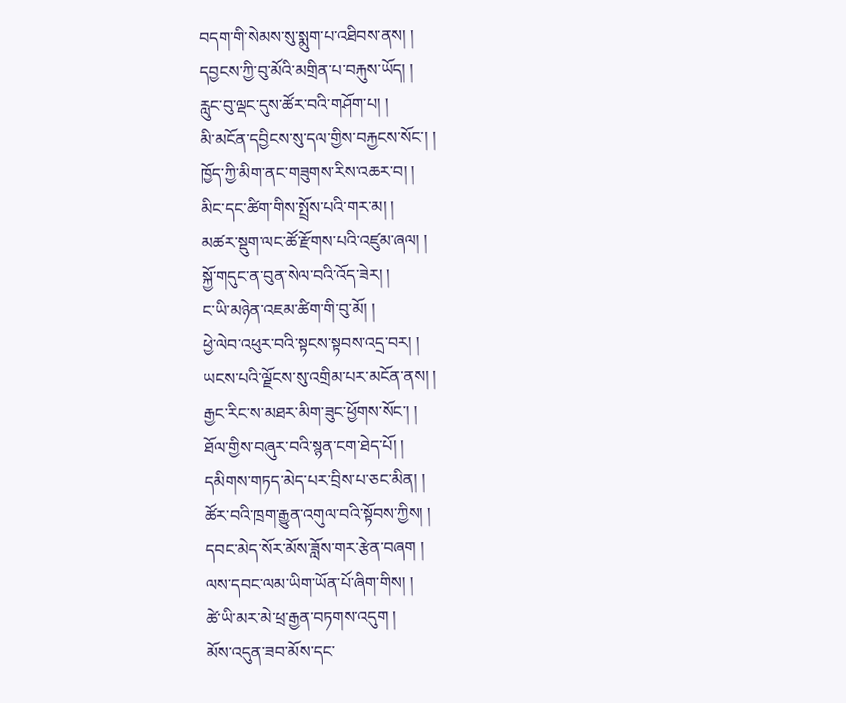བདག་གི་སེམས་སུ་སྨུག་པ་འཐིབས་ནས། །
དབྱངས་ཀྱི་བུ་མོའི་མགྲིན་པ་བརྐུས་ཡོད། །
རླུང་བུ་ལྡང་དུས་ཚོར་བའི་གཤོག་པ། །
མི་མངོན་དབྱིངས་སུ་དལ་གྱིས་བརྐྱངས་སོང་། །
ཁྱོད་ཀྱི་མིག་ནང་གཟུགས་རིས་འཆར་བ། །
མིང་དང་ཚིག་གིས་སྤྲོས་པའི་གར་མ། །
མཚར་སྡུག་ལང་ཚོ་རྫོགས་པའི་འཛུམ་ཞལ། །
སྐྱོ་གདུང་ན་བུན་སེལ་བའི་འོད་ཟེར། །
ང་ཡི་མཉེན་འཇམ་ཚིག་གི་བུ་མོ། །
ཕྱེ་ལེབ་འཕུར་བའི་སྟངས་སྟབས་འདྲ་བར། །
ཡངས་པའི་ལྗོངས་སུ་འགྲིམ་པར་མངོན་ནས། །
རྒྱང་རིང་ས་མཐར་མིག་ཟུང་ཕྱོགས་སོང་། །
ཐོལ་གྱིས་བཞུར་བའི་སྙན་ངག་ཐེད་པོ། །
དམིགས་གཏད་མེད་པར་བྲིས་པ་ཅང་མིན། །
ཚོར་བའི་ཁྲག་རྒྱུན་འགུལ་བའི་སྟོབས་ཀྱིས། །
དབང་མེད་སོར་མོས་ཟློས་གར་རྩེན་བཞག །
ལས་དབང་ལམ་ཡིག་ཡོན་པོ་ཞིག་གིས། །
ཚེ་ཡི་མར་མེ་ཕྲ་རྒྱན་བཏགས་འདུག །
མོས་འདུན་ཟབ་མོས་དང་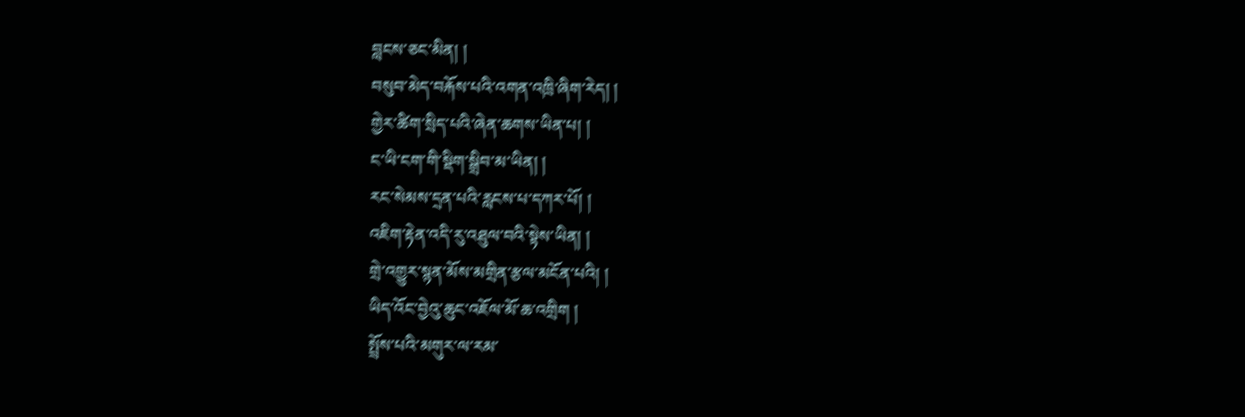བླངས་ཅང་མིན། །
བསུབ་མེད་བརྐོས་པའི་འགན་འཁྲི་ཞིག་རེད། །
གྱེར་ཚིག་སྲིད་པའི་ཞེན་ཆགས་ཡིན་པ། །
ང་ཡི་ངག་གི་སྡིག་སྒྲིབ་མ་ཡིན། །
རང་སེམས་དྲན་པའི་རླངས་པ་དཀར་པོ། །
འཇིག་རྟེན་འདི་རུ་འཐུལ་བའི་སྟེས་ཡིན། །
གྲེ་འགྱུར་སྙན་མོས་མགྲིན་རྩལ་མངོན་པའི། །
ཡིད་འོང་བྱེའུ་ཆུང་འཇོལ་མོ་ཆ་འགྲིག །
སྤྲོས་པའི་མགུར་ལ་རམ་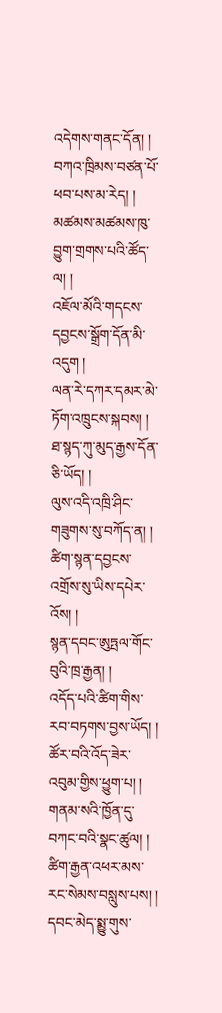འདེགས་གནང་དོན། །
བཀའ་ཁྲིམས་བཙན་པོ་ཕབ་པས་མ་རེད། །
མཚམས་མཚམས་ཁུ་བྱུག་གྲགས་པའི་ཚོད་ལ། །
འཇོལ་མོའི་གདངས་དབྱངས་སྒྲོག་དོན་མི་འདུག །
ལན་རེ་དཀར་དམར་མེ་ཏོག་འཁྲུངས་སྐབས། །
ཐ་སྙད་ཀུ་མུད་རྒྱས་དོན་ཅི་ཡོད། །
ལུས་འདི་འཁྲི་ཤིང་གཟུགས་སུ་བཀོད་ན། །
ཚིག་སྙན་དབྱངས་འགྲོས་སུ་ཡིས་དཔེར་འོས། །
སྙན་དབང་ཨུཏྤལ་གོང་བུའི་ཁྲ་རྒྱན། །
འདོད་པའི་ཚིག་གིས་རབ་བཏགས་བྱས་ཡོད། །
ཚོར་བའི་འོད་ཟེར་འབུམ་གྱིས་ཕྱུག་པ། །
གནམ་སའི་ཁྱོན་དུ་བཀང་བའི་སྣང་ཚུལ། །
ཚིག་རྒྱན་འཕར་མས་རང་སེམས་བསླུས་པས། །
དབང་མེད་སྨྱུ་གུས་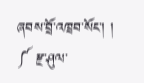ཞབས་བྲོ་འཁྲབ་སོང་། །
༼ རྫ་ཤུལ་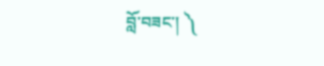བློ་བཟང་། ༽